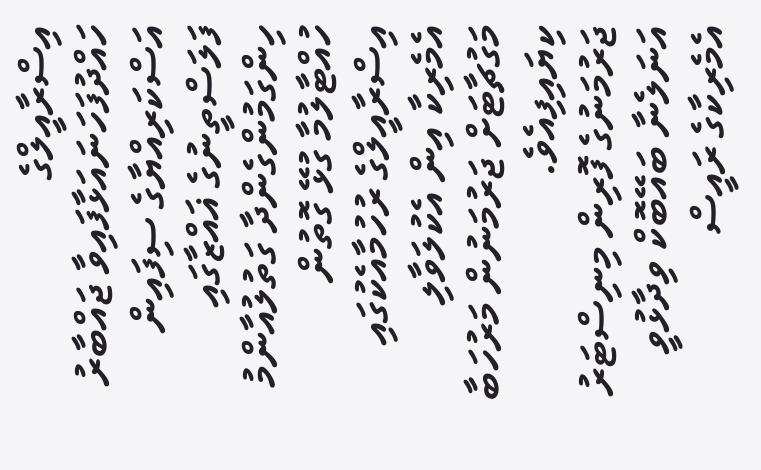އިސްރާއީލްގެ ހައްދުފަހަނައަޅާފައިވާ ޖައްބާރު އަސްކަރިއްޔާގެ ސިފައިން ފަލަސްތީނުގެ ޣައްޒާގައި ހިންގަމުންގެންދާ ގަތުލުއާންމު ހުއްޓާލުމާ ގުޅޭ ގޮތުން އިސްރާއީލްގެ ރުހުމާއެކުގައި އެމެރިކާ އިން އެކުލަވާލި މަގުޗާޓަށް ޖަރުމަނުން މަރުހަބާ ކިޔައިފިއެވެ.
ޖަރުމަނުގެ ފޮރިން މިނިސްޓަރު އަނަލެނާ ބައޭބޮކް ވިދާޅުވީ އެމެރިކާގެ ރައީސް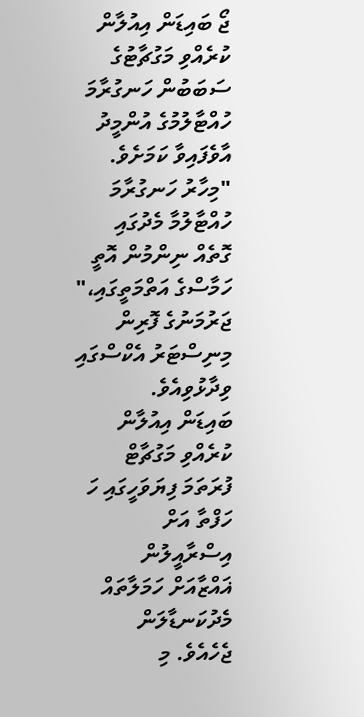ޖޯ ބައިޑަން އިއުލާން ކުރެއްވި މަގުޗާޓުގެ ސަބަބުން ހަނގުރާމަ ހުއްޓާލުމުގެ އުންމީދު އާވެފައިވާ ކަމަށެވެ.
"މިހާރު ހަނގުރާމަ ހުއްޓާލުމާ މެދުގައި ގޮތެއް ނިންމުން އޮތީ ހަމާސްގެ އަތްމަތީގައި،" ޖަރުމަނުގެ ފޮރިން މިނިސްޓަރު އެކްސްގައި ވިދާޅުވިއެވެ.
ބައިޑަން އިއުލާން ކުރެއްވި މަގުޗާޓް
ފުރަތަމަ ފިޔަވަހީގައި ހަ ހަފްތާ އަށް އިސްރާއީލުން ޣައްޒާއަށް ހަމަލާތައް މެދުކަނޑާލަން ޖެހެއެވެ. މި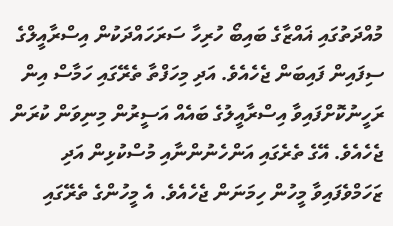މުއްދަތުގައި ޣައްޒާގެ ބައިބޯ ހުރިހާ ސަރަހައްދަކުން އިސްރާއީލްގެ ސިފައިން ފައިބަން ޖެހެއެވެ. އަދި މިހަފްތާ ތެރޭގައި ހަމާސް އިން ރަހީނުކޮށްފައިވާ އިސްރާއީލުގެ ބައެއް އަސީރުން މިނިވަން ކުރަން ޖެހެއެވެ. އޭގެ ތެރެގައި އަންހެނުންނާއި މުސްކުޅިން އަދި ޒަހަމްވެފައިވާ މީހުން ހިމަނަން ޖެހެއެވެ. އެ މީހުންގެ ތެރޭގައި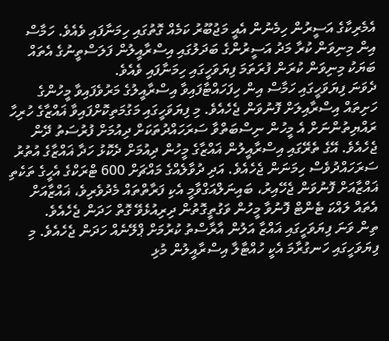އެމެރިކާގެ އަސީރުން ހިމެނުން އެއީ މަޖުބޫރު ކަމެއް ގޮތުގައި ހިމަނާފައި ވެއެވެ. ހަމާސް އިން މިނިވަން ކުރާ މަދު އަސީރުންގެ ބަދަލުގައި އިސްރާއީލުން ފަލަސްތީނުގެ އެތައް ބަޔަކު މިނިވަން ކުރަން ފުރަތަމަ ފިޔަވަހީގައި ހިމަނާފައި ވެއެވެ.
ދެވަނަ ފިޔަވަހީގައި ހަމާސް އިން ހިފަހައްޓާފައިވާ އިސްރާއީލުގެ މަރުވެފައިވާ މީހުންގެ ހަށިތައް އިސްރާއިލަށް ފޮނުވަން ޖެހެއެވެ. މި ފިޔަވަހީގައި މަގުމަތިކޮށްފައިވާ ޣައްޒާގެ ހުރިހާ ރައްޔިތުންނަށް އެ މީހުން ނިސްބަތްވާ ސަރަހައްދުތަކަށް ދިއުމަށް ފުރުސަތު ދޭން ޖެހެއެވެ. އޭގެ ތެރޭގައި އިސްރާއީލުން ޣައްޒާގެ މީހުން ދިއުމަށް ދެކޮޅު ހަދާ ޣައްޒާގެ އުތުރު ސަރަހައްދުވެސް ހިމަނަން ޖެހެއެވެ. އަދި ދުވާލެއްގެ މައްޗަށް 600 ޓްރަކްގެ އެހީގެ ތަކެތި ޣައްޒާއަށް ފޮނުވަން ޖެހޭއިރު، ބައިނަލްއަގްވާމީ އެކި ފަރާތްތައް މެދުވެރިވެ، ޣައްޒާއަށް އެތައް ލައްކަ ޓެންޓް ފޮނުވާ މީހުން ވަގުތީގޮތުން ދިރިއުޅެވޭ ގޮތް ހަދަން ޖެހެއެވެ.
ތިން ވަނަ ފިޔަވަހީގައި ޣައްޒާ އަލުން އާރާސްތު ކުރުމަށް ޕްލޭނެއް ހަދަން ޖެހެއެވެ. މި ފިޔަވަހީގައި ހަނގުރާމަ އެކީ ހުއްޓާލާ އިސްރާއީލުން މުޅި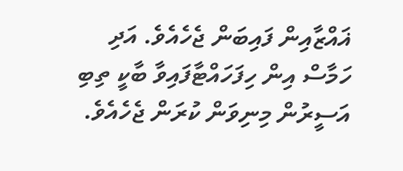ޣައްޒާއިން ފައިބަން ޖެހެއެވެ. އަދި ހަމާސް އިން ހިފަހައްޓާފައިވާ ބާކީ ތިބި އަސީރުން މިނިވަން ކުރަން ޖެހެއެވެ.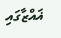ޣައްޒާގައި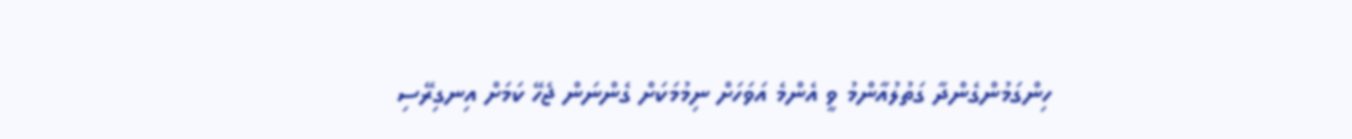ހިންގަމުންގެންދާ ގަތުލުއާންމު ވީ އެންމެ އަވަހަށް ނިމުމަކަށް ގެންނަން ޖެހޭ ކަމަށް އިނގިރޭސި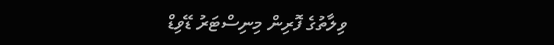ވިލާތުގެ ފޮރިން މިނިސްޓަރު ޑޭވިޑް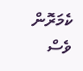ކެމަރޮން ވެސް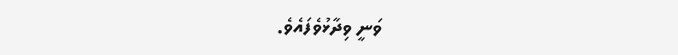ވަނީ ވިދާޅުވެފައެވެ.